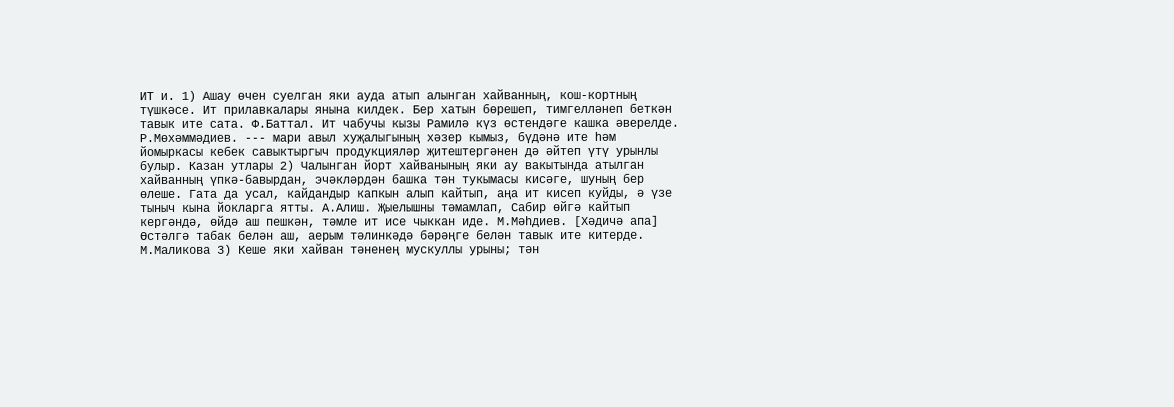ИТ и. 1) Ашау өчен суелган яки ауда атып алынган хайванның, кош-кортның түшкәсе. Ит прилавкалары янына килдек. Бер хатын бөрешеп, тимгелләнеп беткән тавык ите сата. Ф.Баттал. Ит чабучы кызы Рамилә күз өстендәге кашка әверелде. Р.Мөхәммәдиев. --- мари авыл хуҗалыгының хәзер кымыз, бүдәнә ите һәм йомыркасы кебек савыктыргыч продукцияләр җитештергәнен дә әйтеп үтү урынлы булыр. Казан утлары 2) Чалынган йорт хайванының яки ау вакытында атылган хайванның үпкә-бавырдан, эчәкләрдән башка тән тукымасы кисәге, шуның бер өлеше. Гата да усал, кайдандыр капкын алып кайтып, аңа ит кисеп куйды, ә үзе тыныч кына йокларга ятты. А.Алиш. Җыелышны тәмамлап, Сабир өйгә кайтып кергәндә, өйдә аш пешкән, тәмле ит исе чыккан иде. М.Мәһдиев. [Хәдичә апа] Өстәлгә табак белән аш, аерым тәлинкәдә бәрәңге белән тавык ите китерде. М.Маликова 3) Кеше яки хайван тәненең мускуллы урыны; тән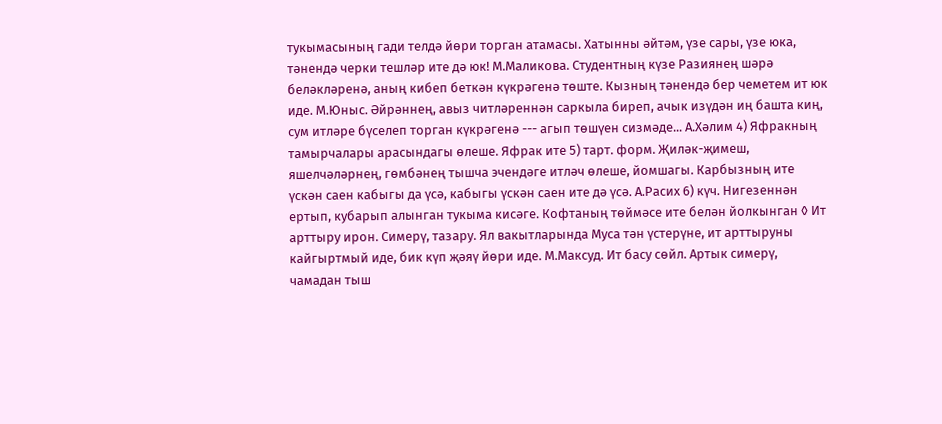тукымасының гади телдә йөри торган атамасы. Хатынны әйтәм, үзе сары, үзе юка, тәнендә черки тешләр ите дә юк! М.Маликова. Студентның күзе Разиянең шәрә беләкләренә, аның кибеп беткән күкрәгенә төште. Кызның тәнендә бер чеметем ит юк иде. М.Юныс. Әйрәннең, авыз читләреннән саркыла биреп, ачык изүдән иң башта киң, сум итләре бүселеп торган күкрәгенә --- агып төшүен сизмәде... А.Хәлим 4) Яфракның тамырчалары арасындагы өлеше. Яфрак ите 5) тарт. форм. Җиләк-җимеш, яшелчәләрнең, гөмбәнең тышча эчендәге итләч өлеше, йомшагы. Карбызның ите үскән саен кабыгы да үсә, кабыгы үскән саен ите дә үсә. А.Расих 6) күч. Нигезеннән ертып, кубарып алынган тукыма кисәге. Кофтаның төймәсе ите белән йолкынган ◊ Ит арттыру ирон. Симерү, тазару. Ял вакытларында Муса тән үстерүне, ит арттыруны кайгыртмый иде, бик күп җәяү йөри иде. М.Максуд. Ит басу сөйл. Артык симерү, чамадан тыш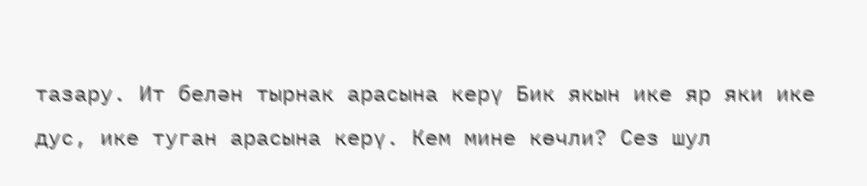тазару. Ит белән тырнак арасына керү Бик якын ике яр яки ике дус, ике туган арасына керү. Кем мине көчли? Сез шул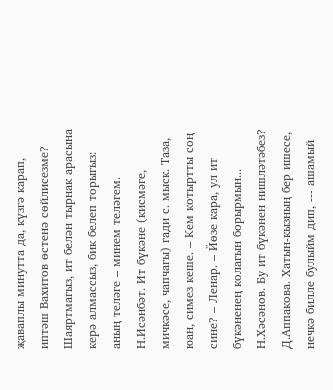җаваплы минутта да, күзгә карап, иптәш Вахитов өстенә сөйлисезме? Шаяртмагыз, ит белән тырнак арасына керә алмассыз, бик белеп торыгыз: аның теләге – минем теләгем. Н.Исәнбәт. Ит бүкәне (кисмәге, мичкәсе, чапчагы) гади с. мыск. Таза, юан, симез кеше. – Кем котыртты соң сине? – Ленар. – Йөзе кара, ул ит бүкәненең колагын борырмын... Н.Хәсәнов. Бу ит бүкәнен нишләтәбез? Д.Аппакова. Хатын-кызның бер ишесе, нечкә билле булыйм дип, --- ашамый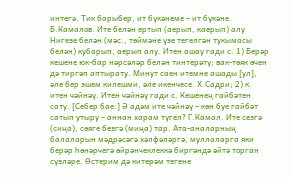интегә. Тик барыбер, ит бүкәнеме – ит бүкәне. Б.Камалов. Ите белән ертып (аерып, каерып) алу Нигезе белән (мәс., төймәне үзе тегелгән тукымасы белән) кубарып, аерып алу. Итен ашау гади с. 1) Берәр кешене юк-бар нәрсәләр белән тинтерәтү; вак-төяк өчен дә тиргәп аптырату. Минут саен итемне ашады [ул], әле бер эшем килешми, әле икенчесе. Х.Садри; 2) к. итен чәйнәү. Итен чәйнәү гади с. Кешенең гайбәтен сату. [Себер бае:] Ә адәм ите чәйнәү – көн буе гайбәт сатып утыру – аннан харам түгел? Г.Камал. Ите сезгә (сиңа), сөяге безгә (миңа) тар. Ата-аналарның балаларын мәдрәсәгә хәлфәләргә, муллаларга яки берәр һөнәрчегә өйрәнчеклеккә биргәндә әйтә торган сүзләре. Өстерим дә китерәм тегене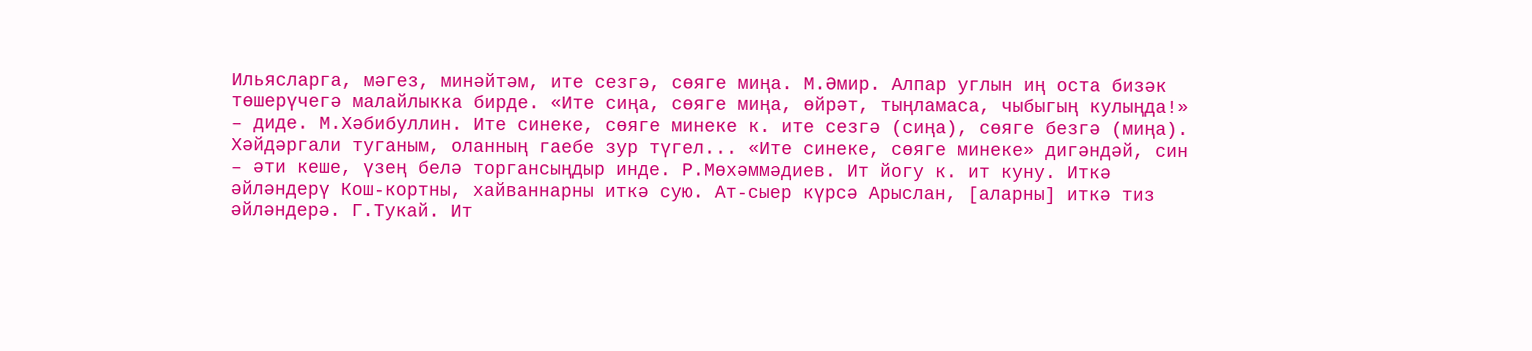Ильясларга, мәгез, минәйтәм, ите сезгә, сөяге миңа. М.Әмир. Алпар углын иң оста бизәк төшерүчегә малайлыкка бирде. «Ите сиңа, сөяге миңа, өйрәт, тыңламаса, чыбыгың кулыңда!» – диде. М.Хәбибуллин. Ите синеке, сөяге минеке к. ите сезгә (сиңа), сөяге безгә (миңа). Хәйдәргали туганым, оланның гаебе зур түгел... «Ите синеке, сөяге минеке» дигәндәй, син – әти кеше, үзең белә торгансыңдыр инде. Р.Мөхәммәдиев. Ит йогу к. ит куну. Иткә әйләндерү Кош-кортны, хайваннарны иткә сую. Ат-сыер күрсә Арыслан, [аларны] иткә тиз әйләндерә. Г.Тукай. Ит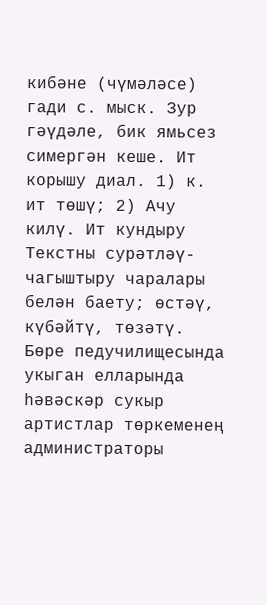кибәне (чүмәләсе) гади с. мыск. Зур гәүдәле, бик ямьсез симергән кеше. Ит корышу диал. 1) к. ит төшү; 2) Ачу килү. Ит кундыру Текстны сурәтләү-чагыштыру чаралары белән баету; өстәү, күбәйтү, төзәтү. Бөре педучилищесында укыган елларында һәвәскәр сукыр артистлар төркеменең администраторы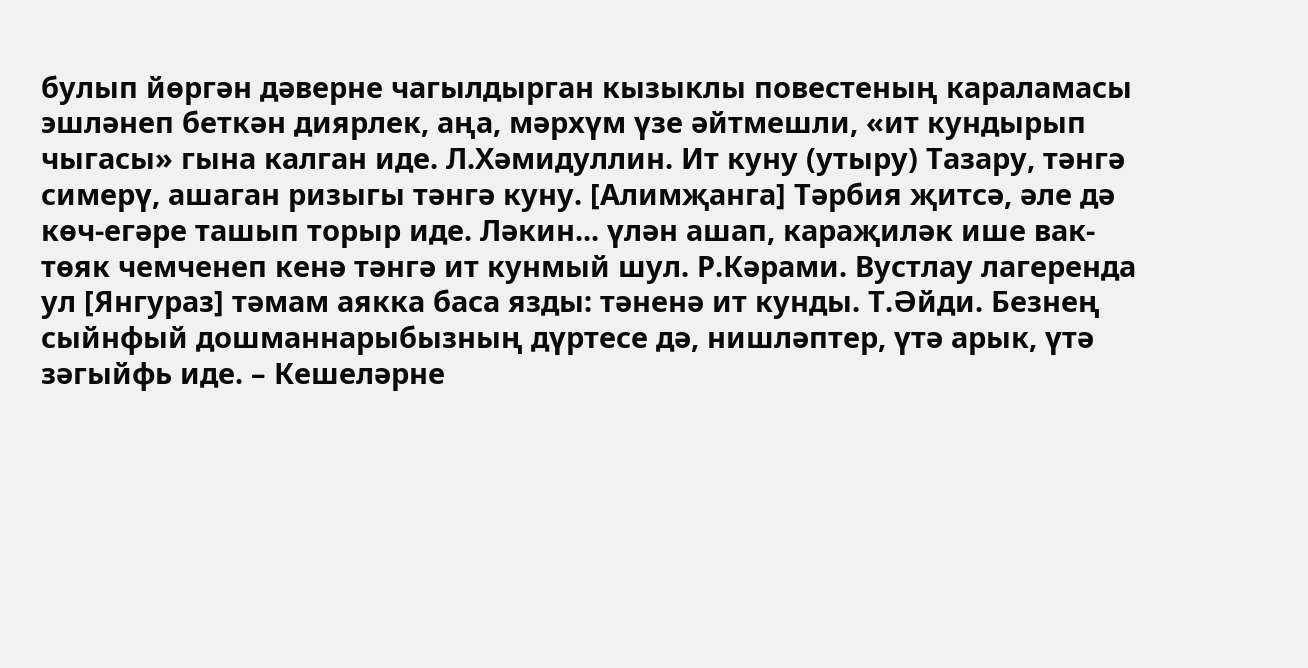булып йөргән дәверне чагылдырган кызыклы повестеның караламасы эшләнеп беткән диярлек, аңа, мәрхүм үзе әйтмешли, «ит кундырып чыгасы» гына калган иде. Л.Хәмидуллин. Ит куну (утыру) Тазару, тәнгә симерү, ашаган ризыгы тәнгә куну. [Алимҗанга] Тәрбия җитсә, әле дә көч-егәре ташып торыр иде. Ләкин... үлән ашап, караҗиләк ише вак-төяк чемченеп кенә тәнгә ит кунмый шул. Р.Кәрами. Вустлау лагеренда ул [Янгураз] тәмам аякка баса язды: тәненә ит кунды. Т.Әйди. Безнең сыйнфый дошманнарыбызның дүртесе дә, нишләптер, үтә арык, үтә зәгыйфь иде. – Кешеләрне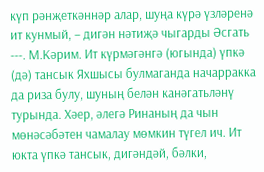күп рәнҗеткәннәр алар, шуңа күрә үзләренә ит кунмый, – дигән нәтиҗә чыгарды Әсгать ---. М.Кәрим. Ит күрмәгәнгә (югында) үпкә (дә) тансык Яхшысы булмаганда начарракка да риза булу, шуның белән канәгатьләнү турында. Хәер, әлегә Ринаның да чын мөнәсәбәтен чамалау мөмкин түгел ич. Ит юкта үпкә тансык, дигәндәй, бәлки,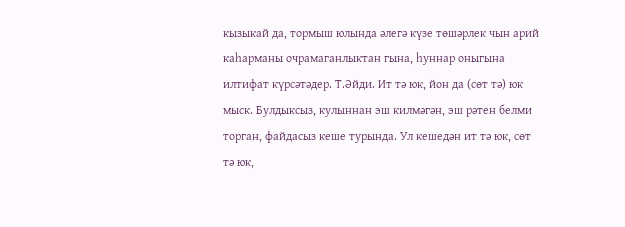кызыкай да, тормыш юлында әлегә күзе төшәрлек чын арий каһарманы очрамаганлыктан гына, һуннар оныгына илтифат күрсәтәдер. Т.Әйди. Ит тә юк, йон да (сөт тә) юк мыск. Булдыксыз, кулыннан эш килмәгән, эш рәтен белми торган, файдасыз кеше турында. Ул кешедән ит тә юк, сөт тә юк,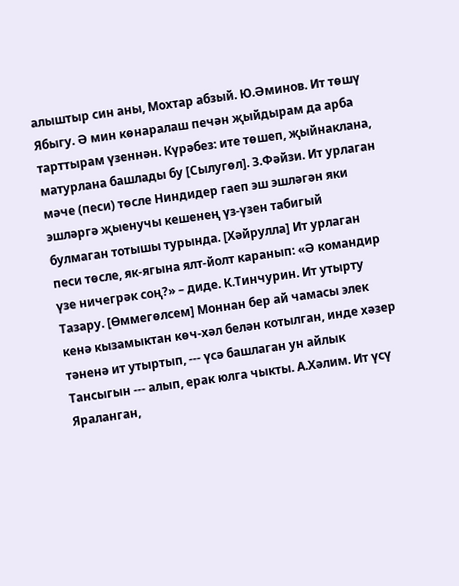алыштыр син аны, Мохтар абзый. Ю.Әминов. Ит төшү Ябыгу. Ә мин көнаралаш печән җыйдырам да арба тарттырам үзеннән. Күрәбез: ите төшеп, җыйнаклана, матурлана башлады бу [Сылугөл]. З.Фәйзи. Ит урлаган мәче (песи) төсле Ниндидер гаеп эш эшләгән яки эшләргә җыенучы кешенең үз-үзен табигый булмаган тотышы турында. [Хәйрулла] Ит урлаган песи төсле, як-ягына ялт-йолт каранып: «Ә командир үзе ничегрәк соң?» – диде. К.Тинчурин. Ит утырту Тазару. [Өммегөлсем] Моннан бер ай чамасы элек кенә кызамыктан көч-хәл белән котылган, инде хәзер тәненә ит утыртып, --- үсә башлаган ун айлык Тансыгын --- алып, ерак юлга чыкты. А.Хәлим. Ит үсү Яраланган,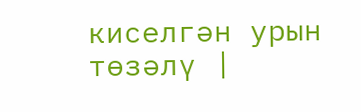киселгән урын төзәлү |